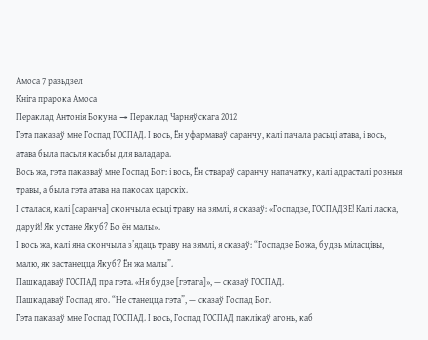Амоса 7 разьдзел
Кніга прарока Амоса
Пераклад Антонія Бокуна → Пераклад Чарняўскага 2012
Гэта паказаў мне Госпад ГОСПАД. І вось, Ён уфармаваў саранчу, калі пачала расьці атава, і вось, атава была пасьля касьбы для валадара.
Вось жа, гэта паказваў мне Госпад Бог: і вось, Ён ствараў саранчу напачатку, калі адрасталі розныя травы, а была гэта атава на пакосах царскіх.
І сталася, калі [саранча] скончыла есьці траву на зямлі, я сказаў: «Госпадзе, ГОСПАДЗЕ! Калі ласка, даруй! Як устане Якуб? Бо ён малы».
І вось жа, калі яна скончыла з’ядаць траву на зямлі, я сказаў: “Госпадзе Божа, будзь міласцівы, малю, як застанецца Якуб? Ён жа малы”.
Пашкадаваў ГОСПАД пра гэта. «Ня будзе [гэтага]», — сказаў ГОСПАД.
Пашкадаваў Госпад яго. “Не станецца гэта”, — сказаў Госпад Бог.
Гэта паказаў мне Госпад ГОСПАД. І вось, Госпад ГОСПАД паклікаў агонь, каб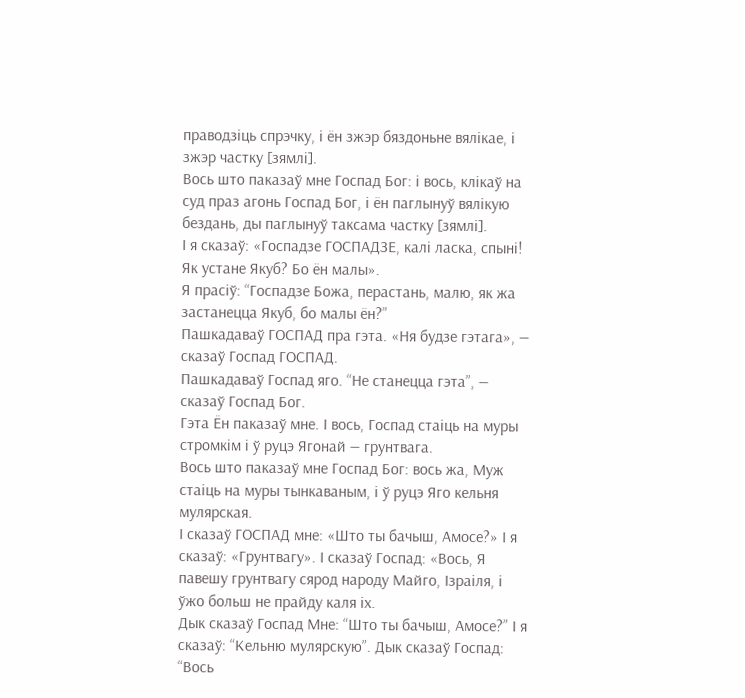праводзіць спрэчку, і ён зжэр бяздоньне вялікае, і зжэр частку [зямлі].
Вось што паказаў мне Госпад Бог: і вось, клікаў на суд праз агонь Госпад Бог, і ён паглынуў вялікую бездань, ды паглынуў таксама частку [зямлі].
І я сказаў: «Госпадзе ГОСПАДЗЕ, калі ласка, спыні! Як устане Якуб? Бо ён малы».
Я прасіў: “Госпадзе Божа, перастань, малю, як жа застанецца Якуб, бо малы ён?”
Пашкадаваў ГОСПАД пра гэта. «Ня будзе гэтага», — сказаў Госпад ГОСПАД.
Пашкадаваў Госпад яго. “Не станецца гэта”, — сказаў Госпад Бог.
Гэта Ён паказаў мне. І вось, Госпад стаіць на муры стромкім і ў руцэ Ягонай — грунтвага.
Вось што паказаў мне Госпад Бог: вось жа, Муж стаіць на муры тынкаваным, і ў руцэ Яго кельня мулярская.
І сказаў ГОСПАД мне: «Што ты бачыш, Амосе?» І я сказаў: «Грунтвагу». І сказаў Госпад: «Вось, Я павешу грунтвагу сярод народу Майго, Ізраіля, і ўжо больш не прайду каля іх.
Дык сказаў Госпад Мне: “Што ты бачыш, Амосе?” І я сказаў: “Кельню мулярскую”. Дык сказаў Госпад: “Вось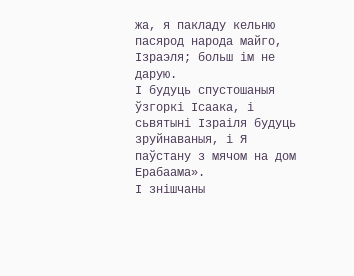жа, я пакладу кельню пасярод народа майго, Ізраэля; больш ім не дарую.
І будуць спустошаныя ўзгоркі Ісаака, і сьвятыні Ізраіля будуць зруйнаваныя, і Я паўстану з мячом на дом Ерабаама».
І знішчаны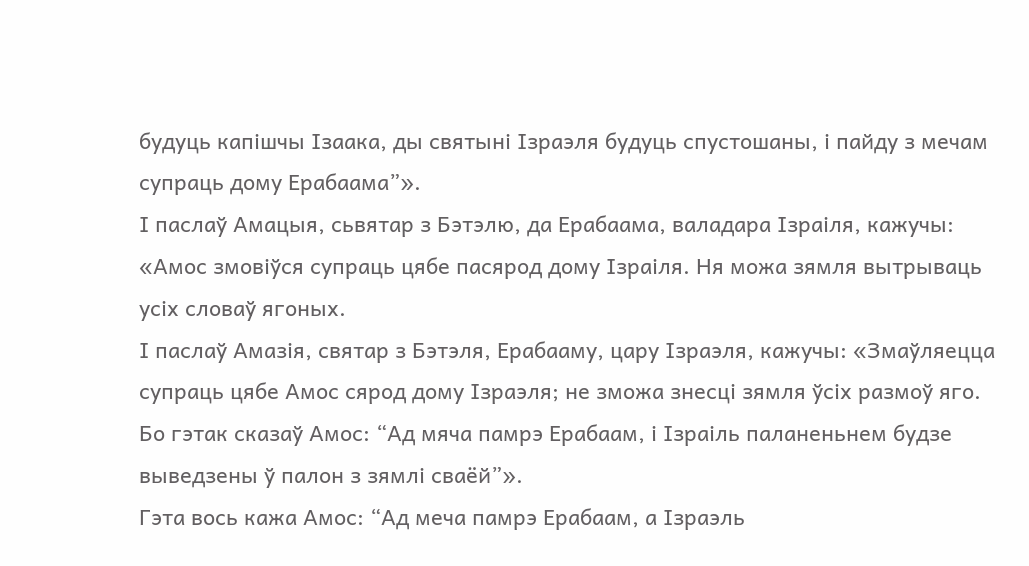будуць капішчы Ізаака, ды святыні Ізраэля будуць спустошаны, і пайду з мечам супраць дому Ерабаама”».
І паслаў Амацыя, сьвятар з Бэтэлю, да Ерабаама, валадара Ізраіля, кажучы: «Амос змовіўся супраць цябе пасярод дому Ізраіля. Ня можа зямля вытрываць усіх словаў ягоных.
І паслаў Амазія, святар з Бэтэля, Ерабааму, цару Ізраэля, кажучы: «Змаўляецца супраць цябе Амос сярод дому Ізраэля; не зможа знесці зямля ўсіх размоў яго.
Бо гэтак сказаў Амос: “Ад мяча памрэ Ерабаам, і Ізраіль паланеньнем будзе выведзены ў палон з зямлі сваёй”».
Гэта вось кажа Амос: “Ад меча памрэ Ерабаам, а Ізраэль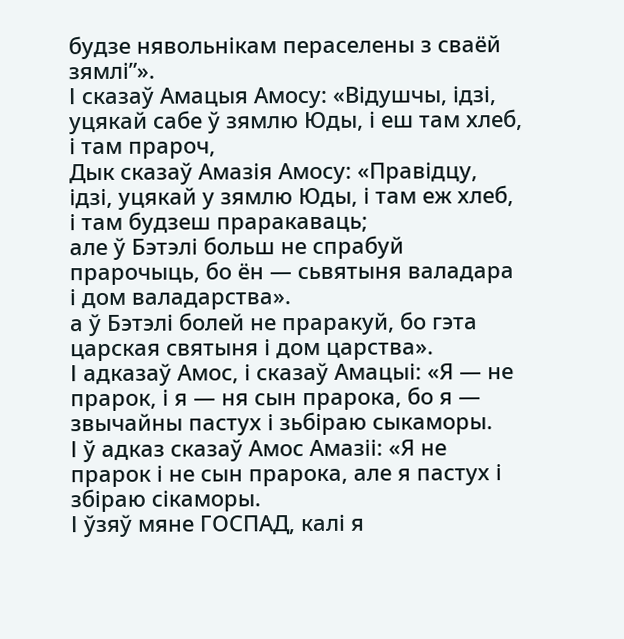будзе нявольнікам пераселены з сваёй зямлі”».
І сказаў Амацыя Амосу: «Відушчы, ідзі, уцякай сабе ў зямлю Юды, і еш там хлеб, і там прароч,
Дык сказаў Амазія Амосу: «Правідцу, ідзі, уцякай у зямлю Юды, і там еж хлеб, і там будзеш праракаваць;
але ў Бэтэлі больш не спрабуй прарочыць, бо ён — сьвятыня валадара і дом валадарства».
а ў Бэтэлі болей не праракуй, бо гэта царская святыня і дом царства».
І адказаў Амос, і сказаў Амацыі: «Я — не прарок, і я — ня сын прарока, бо я — звычайны пастух і зьбіраю сыкаморы.
І ў адказ сказаў Амос Амазіі: «Я не прарок і не сын прарока, але я пастух і збіраю сікаморы.
І ўзяў мяне ГОСПАД, калі я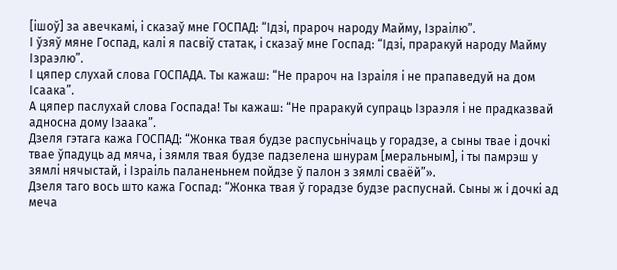[ішоў] за авечкамі, і сказаў мне ГОСПАД: “Ідзі, прароч народу Майму, Ізраілю”.
І ўзяў мяне Госпад, калі я пасвіў статак, і сказаў мне Госпад: “Ідзі, праракуй народу Майму Ізраэлю”.
І цяпер слухай слова ГОСПАДА. Ты кажаш: “Не прароч на Ізраіля і не прапаведуй на дом Ісаака”.
А цяпер паслухай слова Госпада! Ты кажаш: “Не праракуй супраць Ізраэля і не прадказвай адносна дому Ізаака”.
Дзеля гэтага кажа ГОСПАД: “Жонка твая будзе распусьнічаць у горадзе, а сыны твае і дочкі твае ўпадуць ад мяча, і зямля твая будзе падзелена шнурам [меральным], і ты памрэш у зямлі нячыстай, і Ізраіль паланеньнем пойдзе ў палон з зямлі сваёй”».
Дзеля таго вось што кажа Госпад: “Жонка твая ў горадзе будзе распуснай. Сыны ж і дочкі ад меча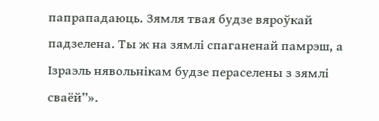папрападаюць. Зямля твая будзе вяроўкай падзелена. Ты ж на зямлі спаганенай памрэш, а Ізраэль нявольнікам будзе пераселены з зямлі сваёй”».